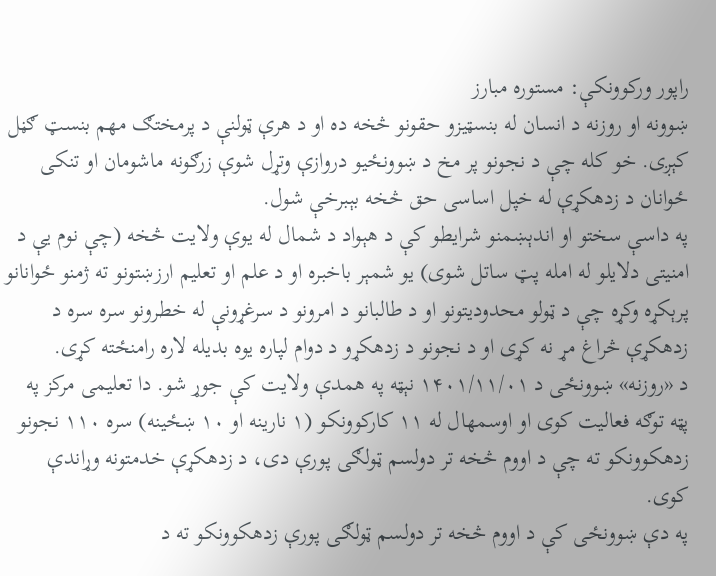راپور ورکوونکې: مستوره مبارز
ښوونه او روزنه د انسان له بنسټیزو حقونو څخه ده او د هرې ټولنې د پرمختګ مهم بنسټ ګڼل کېږی. خو کله چې د نجونو پر مخ د ښوونځیو دروازې وتړل شوې زرګونه ماشومان او تنکی ځوانان د زدهکړې له خپل اساسی حق څخه بېبرخې شول.
په داسې سختو او اندېښمنو شرایطو کې د هېواد د شمال له یوې ولایت څخه (چې نوم یې د امنیتی دلایلو له امله پټ ساتل شوی) یو شمېر باخبره او د علم او تعلیم ارزښتونو ته ژمنو ځوانانو پرېکړه وکړه چې د ټولو محدودیتونو او د طالبانو د امرونو د سرغړونې له خطرونو سره سره د زدهکړې څراغ مړ نه کړی او د نجونو د زدهکړو د دوام لپاره یوه بدیله لاره رامنځته کړی.
د «روزنه» ښوونځی د ۱۴۰۱/۱۱/۰۱ نېټه په همدې ولایت کې جوړ شو. دا تعلیمی مرکز په پټه توګه فعالیت کوی او اوسمهال له ۱۱ کارکوونکو (۱ نارینه او ۱۰ ښځینه) سره ۱۱۰ نجونو زدهکوونکو ته چې د اووم څخه تر دولسم ټولګی پورې دی، د زدهکړې خدمتونه وړاندې کوی.
په دې ښوونځی کې د اووم څخه تر دولسم ټولګی پورې زدهکوونکو ته د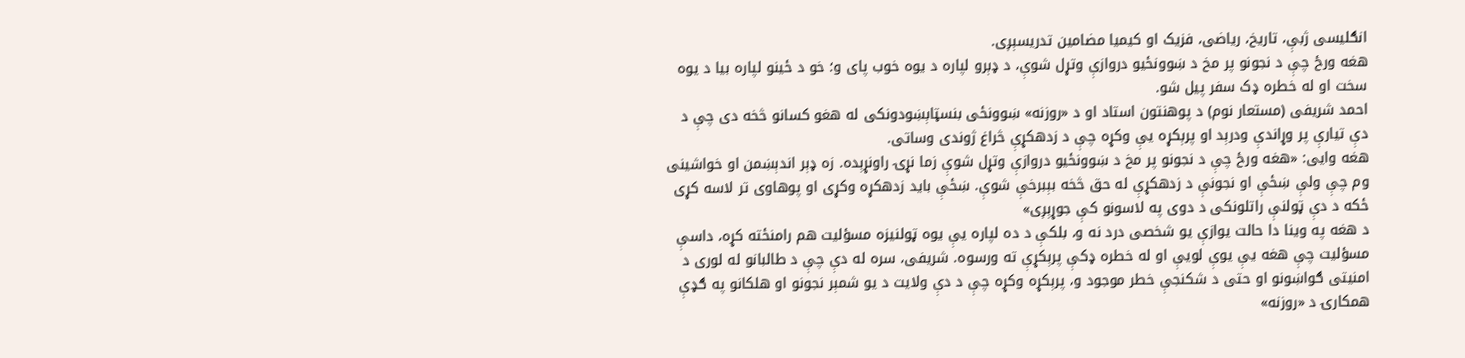انګلیسی ژبې، تاریخ، ریاضی، فزیک او کیمیا مضامین تدریسېږی.
هغه ورځ چې د نجونو پر مخ د ښوونځیو دروازې وتړل شوې، د ډېرو لپاره د یوه خوب پای و؛ خو د ځینو لپاره بیا د یوه سخت او له خطره ډک سفر پیل شو.
احمد شریفی (مستعار نوم) د پوهنتون استاد او د «روزنه» ښوونځی بنسټاېښودونکی له هغو کسانو څخه دی چې د دې تیارې پر وړاندې ودرېد او پرېکړه یې وکړه چې د زدهکړې څراغ ژوندی وساتی.
هغه وایی: «هغه ورځ چې د نجونو پر مخ د ښوونځیو دروازې وتړل شوې زما نړۍ راونړېده. زه ډېر اندېښمن او خواشینی وم چې ولې ښځې او نجونې د زدهکړې له حق څخه بېبرخې شوې. ښځې باید زدهکړه وکړی او پوهاوی تر لاسه کړی ځکه د دې ټولنې راتلونکی د دوی په لاسونو کې جوړېږی»
د هغه په وینا دا حالت یوازې یو شخصی درد نه و، بلکې د ده لپاره یې یوه ټولنیزه مسؤلیت هم رامنځته کړه، داسې مسؤلیت چې هغه یې یوې لویې او له خطره ډکې پرېکړې ته ورسوه. شریفی، سره له دې چې د طالبانو له لوری د امنیتی ګواښونو او حتی د شکنجې خطر موجود و، پرېکړه وکړه چې د دې ولایت د یو شمېر نجونو او هلکانو په ګډې همکارۍ د «روزنه»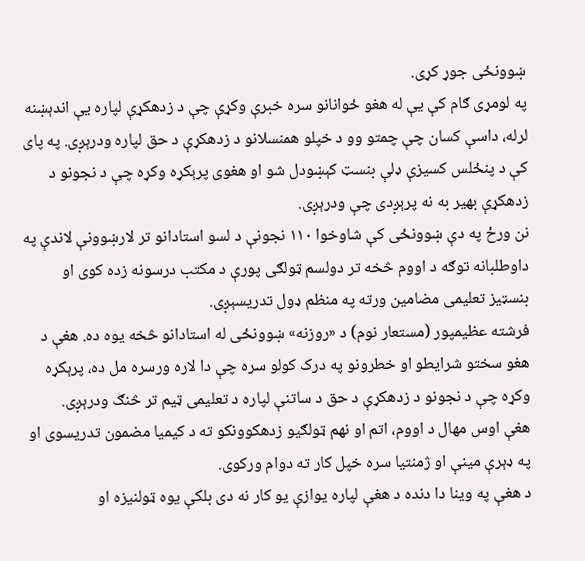ښوونځی جوړ کړی.
په لومړی ګام کې یې له هغو ځوانانو سره خبرې وکړې چې د زدهکړې لپاره یې اندېښنه لرله، داسې کسان چې چمتو وو د خپلو همنسلانو د زدهکړې د حق لپاره ودرېږی. په پای کې د پنځلس کسیزې ډلې بنسټ کېښودل شو او هغوی پرېکړه وکړه چې د نجونو د زدهکړې بهیر به نه پرېږدی چې ودرېږی.
نن ورځ په دې ښوونځی کې شاوخوا ۱۱۰ نجونې د لسو استادانو تر لارښوونې لاندې په داوطلبانه توګه د اووم څخه تر دولسم ټولګی پورې د مکتب درسونه زده کوی او بنسټیز تعلیمی مضامین ورته په منظم ډول تدریسېږی.
فرشته عظیمپور (مستعار نوم) د «روزنه» ښوونځی له استادانو څخه یوه ده. هغې د هغو سختو شرایطو او خطرونو په درک کولو سره چې دا لاره ورسره مل ده، پرېکړه وکړه چې د نجونو د زدهکړې د حق د ساتنې لپاره د تعلیمی ټیم تر څنګ ودرېږی.
هغې اوس مهال د اووم، اتم او نهم ټولګیو زدهکوونکو ته د کیمیا مضمون تدریسوی او په ډېرې مینې او ژمنتیا سره خپل کار ته دوام ورکوی.
د هغې په وینا دا دنده د هغې لپاره یوازې یو کار نه دی بلکې یوه ټولنیزه او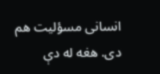انسانی مسؤلیت هم دی. هغه له دې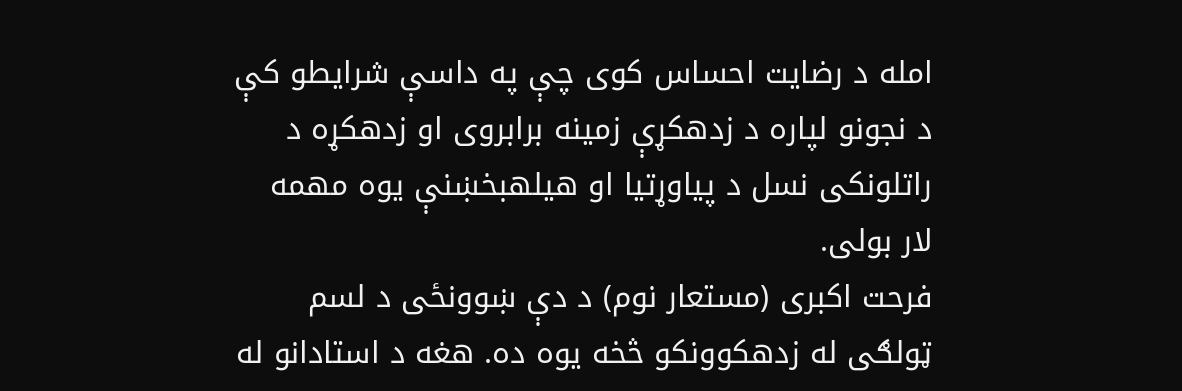امله د رضایت احساس کوی چې په داسې شرایطو کې د نجونو لپاره د زدهکړې زمینه برابروی او زدهکړه د راتلونکی نسل د پیاوړتیا او هیلهبخښنې یوه مهمه لار بولی.
فرحت اکبری (مستعار نوم) د دې ښوونځی د لسم ټولګی له زدهکوونکو څخه یوه ده. هغه د استادانو له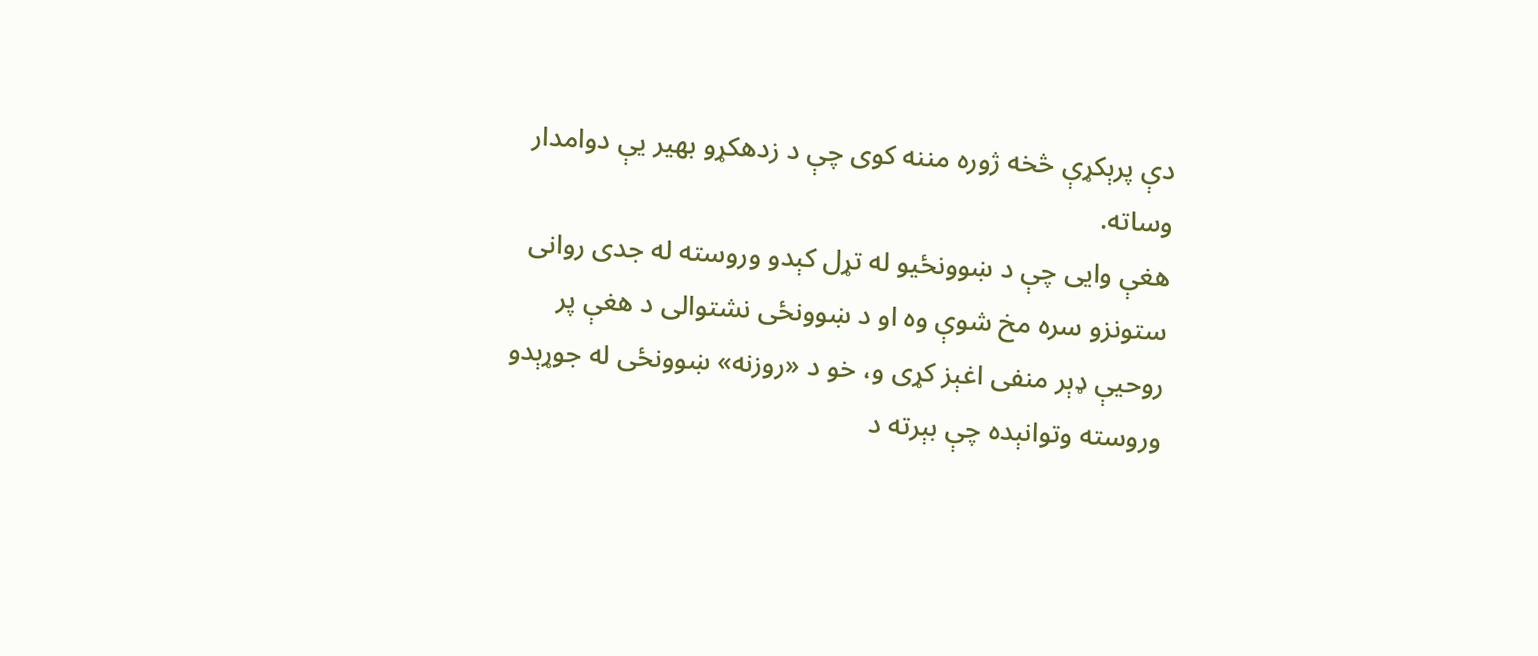دې پرېکړې څخه ژوره مننه کوی چې د زدهکړو بهیر یې دوامدار وساته.
هغې وایی چې د ښوونځیو له تړل کېدو وروسته له جدی روانی ستونزو سره مخ شوې وه او د ښوونځی نشتوالی د هغې پر روحیې ډېر منفی اغېز کړی و، خو د «روزنه» ښوونځی له جوړېدو وروسته وتوانېده چې بېرته د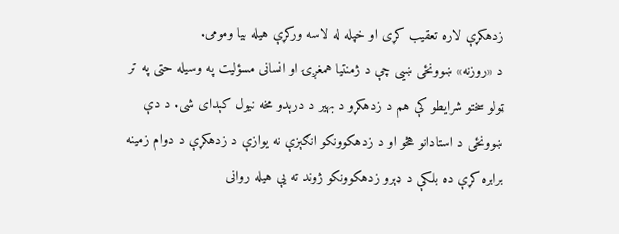زدهکړې لاره تعقیب کړی او خپله له لاسه ورکړې هیله بیا ومومی.
د «روزنه» ښوونځی ښیی چې د ژمنتیا همغږۍ او انسانی مسؤلیت په وسیله حتی په تر ټولو سختو شرایطو کې هم د زدهکړو د بهیر د درېدو مخه نیول کېدای شی. د دې ښوونځی د استادانو هڅو او د زدهکوونکو انګېزې نه یوازې د زدهکړې د دوام زمینه برابره کړې ده بلکې د ډېرو زدهکوونکو ژوند ته یې هیله روانی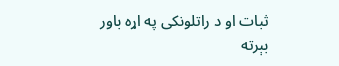ثبات او د راتلونکی په اړه باور بېرته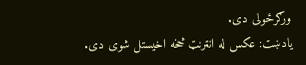ورګرځولی دی.
یادښت: عکس له انټرنټ څخه اخیستل شوی دی.